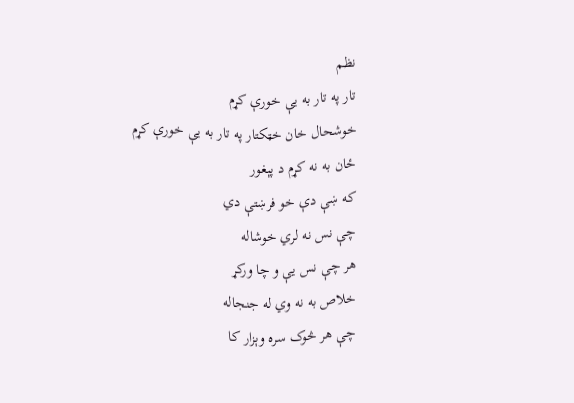نظم
تار په تار به يې خورې کړم
خوشحال خان خټکتار په تار به يې خورې کړم
ځان به نه کړم د پېغور
که ښې دې خو فرښتې دي
چې نس نه لري خوشاله
هر چې نس يې و چا ورکړ
خلاص به نه وي له جنجاله
چې هر څوک سره وېزار کا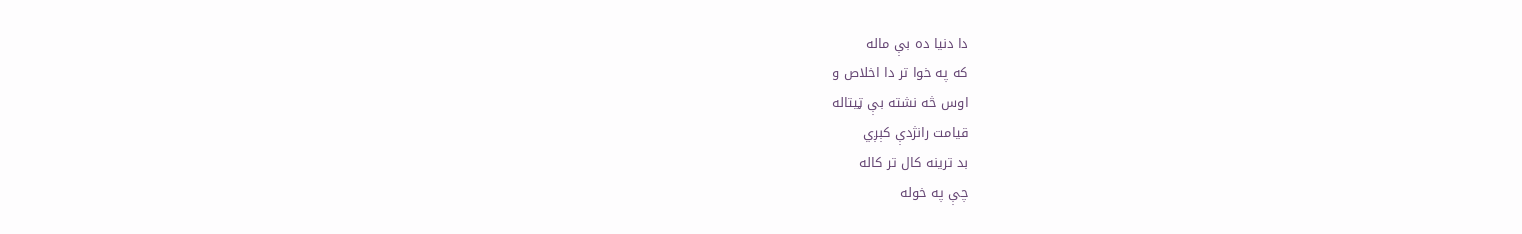دا دنيا ده بې ماله
که په خوا تر دا اخلاص و
اوس څه نشته بې ټيتاله
قيامت رانژدې کېږي
بد ترينه کال تر کاله
چې په خوله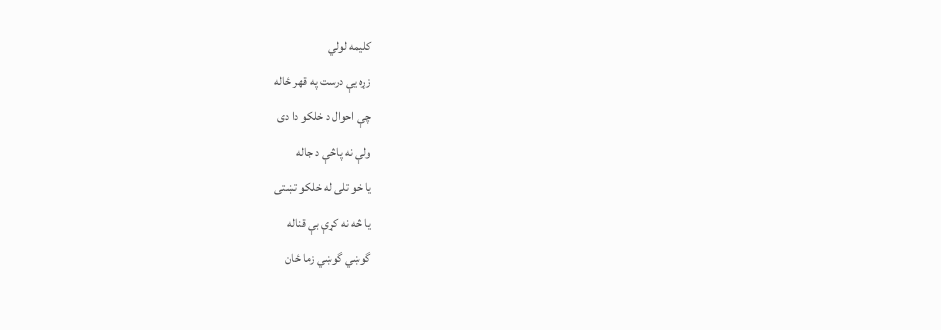کليمه لولي
زړه يې درست په قهر ځاله
چې احوال د خلکو دا دی
ولې نه پاڅې د جاله
يا خو تلی له خلکو تښتی
يا څه نه کړې بې قناله
گوښي گوښي زما ځان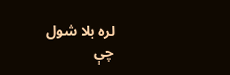لره بلا شول
چې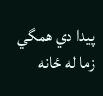پيدا دي همگي زما له ځانه